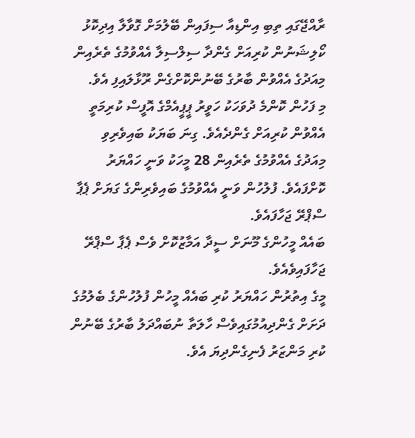ރާއްޖޭގައި ތިބި އިންޑިއާ ސިފައިން ބޭލުމަށް ގޮވާލާ އިދިކޮޅު ކޯލިޝަނުން ކުރިއަށް ގެންދާ ސިލްސިލާ އެއްވުމުގެ ތެރެއިން މިއަދުގެ އެއްވުން ބާރުގެ ބޭނުންކޮށްގެން ރޫޅާލައިފި އެވެ.
މި ފަހުން ކޮންމެ ދުވަހަކު ހަވީރު ޕީޕީއެމްގެ އޮފީސް ކުރިމަތީ އެއްވުން ކުރިއަށް ގެންދެއެވެ. ގިނަ ބަޔަކު ބައިވެރިވި މިއަދުގެ އެއްވުމުގެ ތެރެއިން 28 މީހަކު ވަނީ ހައްޔަރު ކޮށްފައެވެ. ފުލުހުން ވަނީ އެއްވުމުގެ ބައިވެރިންގެ ގަޔަށް ޕެޕާ ސްޕްރޭ ޖަހާފައެވެ.
ބައެއް މީހުންގެ މޫނަށް ސީދާ އަމާޒުކޮށް ވެސް ޕެޕާ ސްޕްރޭ ޖަހާފައިވެއެވެ.
މީގެ އިތުރުން ހައްޔަރު ކުރި ބައެއް މީހުން ފުލުހުންގެ ބެލުމުގެ ދަށަށް ގެންދިއުމުގައިވެސް ހާލަތާ ނުބައްދަލު ބާރުގެ ބޭނުން ކުރި މަންޒަރު ފެނިގެންދިޔަ އެވެ.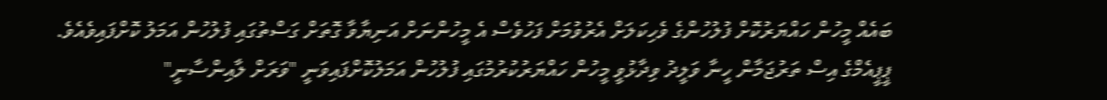ބައެއް މީހުން ހައްޔަރުކޮށް ފުލުހުންގެ ވެހިކަލަށް އެރުވުމަށް ފަހުވެސް އެ މީހުންނަށް އަނިޔާވާ ގޮތަށް ގަސްތުގައި ފުލުހުން އަމަލު ކޮށްފައިވެއެވެ.
ޕީޕީއެމްގެ އިސް ތަރުޖަމާން ހީނާ ވަލީދު ވިދާޅުވީ މީހުން ހައްޔަރުކުރުމުގައި ފުލުހުން އަމަލުކޮށްފައިވަނީ "ވަރަށް ލާއިންސާނީ"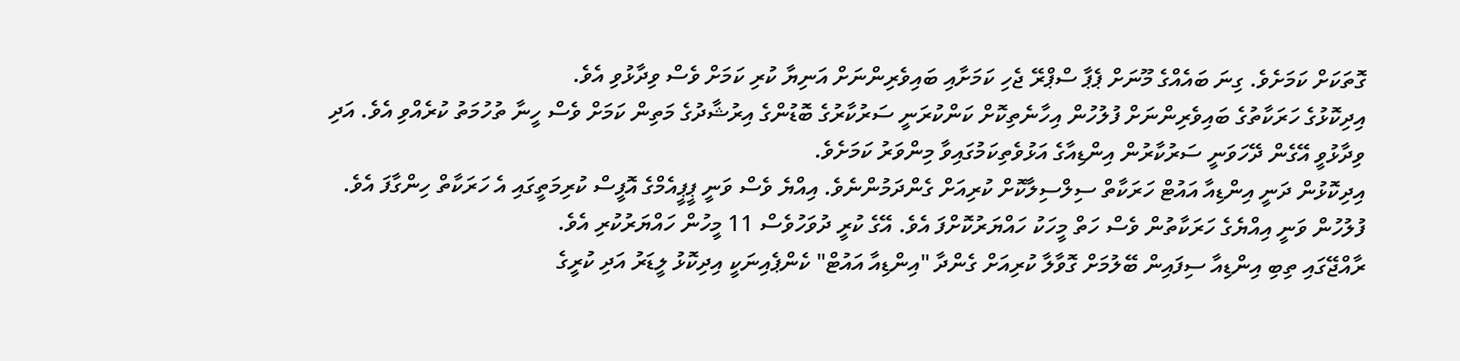ގޮތަކަށް ކަމަށެވެ. ގިނަ ބައެއްގެ މޫނަށް ޕެޕާ ސްޕްރޭ ޖެހި ކަމަށާއި ބައިވެރިންނަށް އަނިޔާ ކުރި ކަމަށް ވެސް ވިދާޅުވި އެވެ.
އިދިކޮޅުގެ ހަރަކާތުގެ ބައިވެރިންނަށް ފުލުހުން އިހާނެތިކޮށް ކަންކުރަނީ ސަރުކާރުގެ ބޮޑުންގެ އިރުޝާދުގެ މަތިން ކަމަށް ވެސް ހީނާ ތުހުމަތު ކުރެއްވި އެވެ. އަދި ވިދާޅުވީ އޭގެން ދޭހަވަނީ ސަރުކާރުން އިންޑިއާގެ އަޅުވެތިކަމުގައިވާ މިންވަރު ކަމަށެވެ.
އިދިކޮޅުން ދަނީ އިންޑިއާ އައުޓް ހަރަކާތް ސިލްސިލާކޮށް ކުރިއަށް ގެންދަމުންނެވެ. އިއްޔެ ވެސް ވަނީ ޕީޕީއެމްގެ އޮފީސް ކުރިމަތީގައި އެ ހަރަކާތް ހިންގާފަ އެވެ. ފުލުހުން ވަނީ އިއްޔެގެ ހަރަކާތުން ވެސް ހަތް މީހަކު ހައްޔަރުކޮށްފަ އެވެ. އޭގެ ކުރީ ދުވަހުވެސް 11 މީހުން ހައްޔަރުކުރި އެވެ.
ރާއްޖޭގައި ތިބި އިންޑިއާ ސިފައިން ބޭލުމަށް ގޮވާލާ ކުރިއަށް ގެންދާ "އިންޑިއާ އައުޓް" ކެންޕެއިނަކީ އިދިކޮޅު ލީޑަރު އަދި ކުރީގެ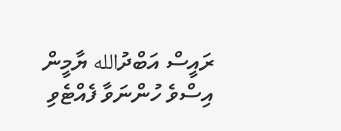ރައީސް އަބްދުالله ޔާމީން އިސްވެ ހުންނަވާ ފެއްޓެވި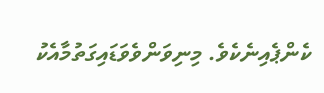ކެންޕެއިނެކެވެ. މިނިވަންވެވަޑައިގަތުމާއެކު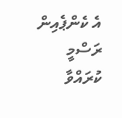އެ ކެންޕެއިން ރަސްމީ ކުރައްވާ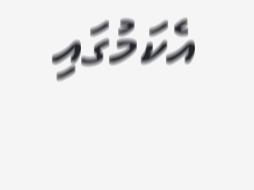އެކަމުގައި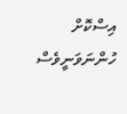އިސްކޮށް ހުންނަވަނީވެސް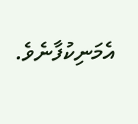އެމަނިކުފާނެވެ.